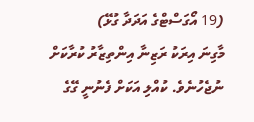(19 އޯގަސްޓްގެ އަދަދާ ގުޅޭ)
މާގިނަ އިރަކު ރަޒިނާ އިންތިޒާރު ކުރާކަށް ނުޖެހުނެވެ. ކުއްލި އަކަށް ފެނުނީ ގޭގެ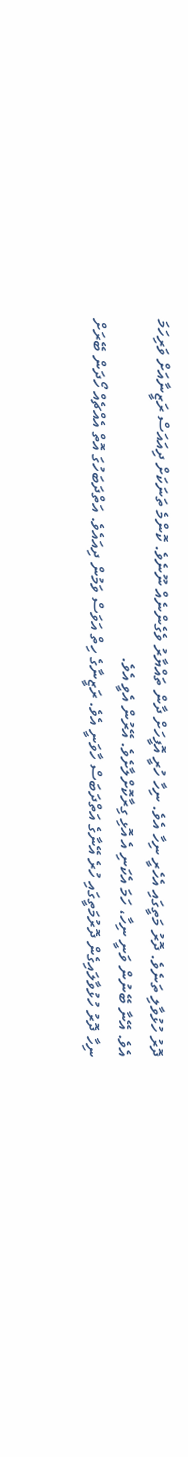ދޮރު ހުޅުވާލި ތަނެވެ. ދޮރު މަތީގައި އެހެރީ ނިހާ އެވެ. ނިހާ ހުރީ އޮފީހަށް ދާން ތައްޔާރު ވެގެންނެއް ނޫނެވެ. ކޮންމެ ތަނަކަށް ދިއައަސް ރަޒީނާއަށް ވަރިހަމަ އެވެ. އޭނާ ބޭނުން ވަނީ ނިހާ، ހަމަ އެކަނި އެ އޮޅި ގިރާކޮށްލާށެވެ. އޭރުން އެވީ އެވެ.
ނިހާ ދޮރު ހުޅުވާލައިގެން ދޮރުމަތީގައި ހުރެ އޭނާގެ އަތްދަބަސް ހާވަނީ އެވެ. ރަޒީނާގެ ހިތް އަވަސް ވަމުން ދިއައެވެ. އަތްދަބަހުގަ އޮތް އެއްޗެއް ހޯދަން ބޭރަށް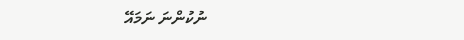ނުކުންނަ ނަމައޭ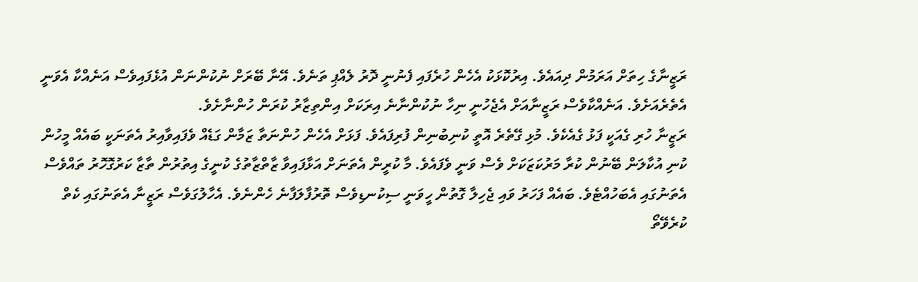ރަޒީނާގެ ހިތަށް އަރަމުން ދިއައެވެ. އިރުކޮޅަކު އެހެން ހުރެފައި ފެނުނީ ދޮރު ލެއްޕި ތަނެވެ. އޭނާ ބޭރަށް ނުކުންނަން އުޅެފައިވެސް އަނެއްކާ އެވަނީ އެތެރެއަށެވެ. އަނެއްކާވެސް ރަޒީނާއަށް އެޖެހުނީ ނިހާ ނުކުންނާނެ އިރަކަށް އިންތިޒާރު ކުރަން ހުންނާށެވެ.
ރަޒީނާ ހުރި ގެއަކީ ފަޅު ގެއެކެވެ. މުޅި ގޭތެރެ އޮތީ ކުނިބުނިން ފުރިފައެވެ. ފަޅަށް އެހެން ހުންނަތާ ޒަމާން ގަޑެއް ވެފައިވާއިރު އެތަނަކީ ބައެއް މީހުން ކުނި އުކާލަން ބޭނުން ކުރާ މަރުކަޒަކަށް ވެސް ވަނީ ވެފައެވެ. މާ ކުރީން އެތަނަށް އަޅާފައިވާ ޒާތްޒާތުގެ ކުނީގެ އިތުރުން ތާޒާ ކަރުގޮހޮރު ތައްވެސް އެތަނުގައި އެބަހުއްޓެވެ. ބައެއް ފަހަރު ވައި ޖެހިލާ ގޮތުން ހީވަނީ ސިކުނޑިވެސް ތޮރުފާލަފާނެ ހެންނެވެ. އެހާލުގަވެސް ރަޒީނާ އެތަނުގައި ކެތް ކުރެވޭތޯ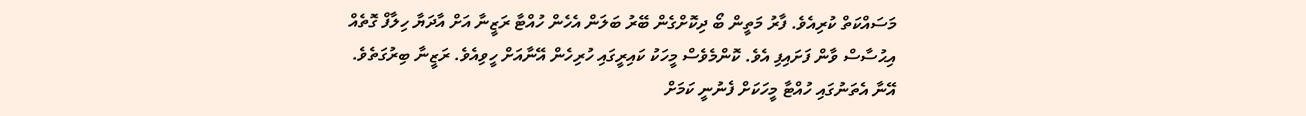މަސައްކަތް ކުރިއެވެ. ފާރު މަތީން ބޯ ދިކޮށްގެން ބޭރު ބަލަން އެހެން ހުއްޓާ ރަޒީނާ އަށް އާދަޔާ ހިލާފް ގޮތެއް އިޙުސާސް ވާން ފަށައިފި އެވެ. ކޮންމެވެސް މީހަކު ކައިރީގައި ހުރިހެން އޭނާއަށް ހީވިއެވެ. ރަޒީނާ ބިރުގަތެވެ. އޭނާ އެތަނުގައި ހުއްޓާ މީހަކަށް ފެނުނީ ކަމަށް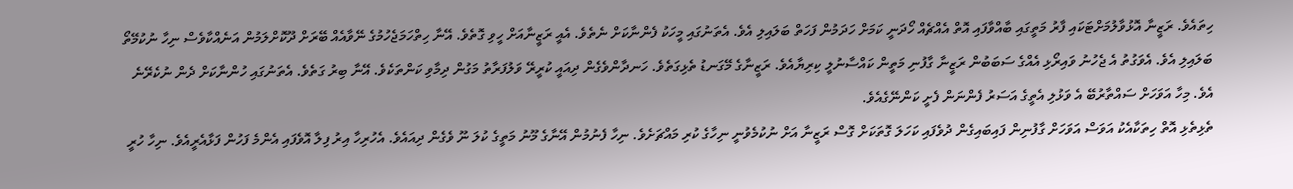ހިތައެވެ. ރަޒީނާ އޮޅުވާލުމަށްޓަކައި ފާރު މަތީގައި ބާއްވާފައި އޮތް އެއްޗެއް ހޯދަނީ ކަމަށް ހަދަމުން ފަހަތް ބަލައިލި އެވެ. އެތަނުގައި މީހަކު ފެންނާކަށް ނެތެވެ. އެއީ ރަޒީނާއަށް ހީވި ގޮތެވެ. އޭނާ ހިތްހަމަޖެހުމުގެ ނޭވާއެއް ބޭރަށް ދޫކޮށްލަމުން އަނެއްކާވެސް ނިހާ ނުކުމޭތޯ ބަލައިލި އެވެ. އެވަގުތު އެ ޖެހުނު ވައިރޯޅި އެއްގެ ސަބަބުން ރަޒީނާ ގާފުނި މަތީން ކައްސާނުލީ ކިރިޔާއެވެ. ރަޒީނާގެ މޭގަނޑު ތެޅިގަތެވެ. ހަނދާންވެގެން ދިއައީ ކުރީރޭ ވަލުފަރާތު މަގުން ދިމާވި ކަންތަކެވެ. އޭނާ ބިރު ގަތެވެ. އެތަނުގައި ހުންނާކަށް ދެން ނުކެރޭނެ އެވެ. މިހާ އަވަހަށް ސައްތާރުބޭ އެ ވަޅުލި އެތީގެ އަސަރު ފެންނަން ފެށީ ކަންނޭގެއެވެ.
ތެޅިތެޅި އޮތް ހިތަކާއެކު އަވަސް އަވަހަށް ގާފުނިން ފައިބައިގެން ދުވެފައި ކަހަލަ ގޮތަކަށް ގޮސް ރަޒީނާ އަށް ނުކުމެވުނީ ނިހާގެ ކުރި މައްޗަށެވެ. ނިހާ ފެނުމުން އޭނާގެ މޫނު މަތީގެ ކުލަ ނޫ ވެގެން ދިއައެވެ. އެހުރިހާ އިރު ފިލާ އޮވެފައި އެންމެ ފަހުން ފަޅާއެރީއެވެ. ނިހާ ހުރީ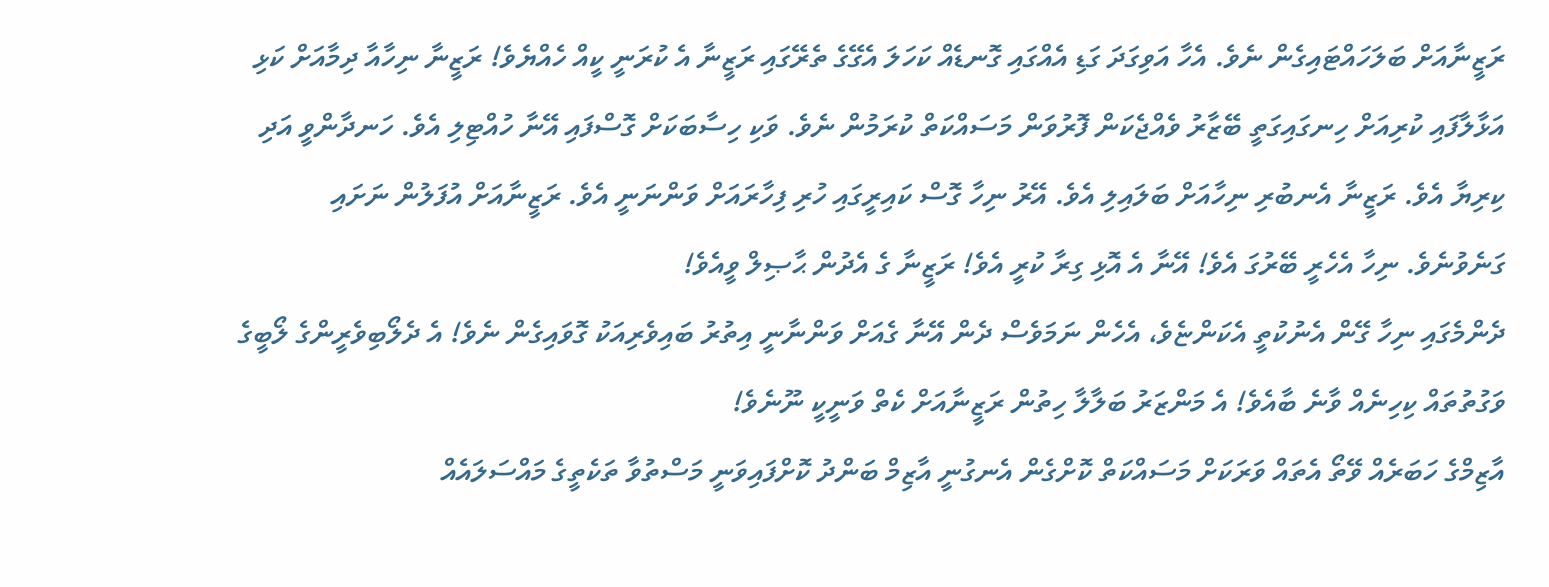ރަޒީނާއަށް ބަލަހައްޓައިގެން ނެވެ. އެހާ އަވިގަދަ ގަޑި އެއްގައި ގޮނޑެއް ކަހަލަ އެގޭގެ ތެރޭގައި ރަޒީނާ އެ ކުރަނީ ކީއް ހެއްޔެވެ! ރަޒީނާ ނިހާއާ ދިމާއަށް ކަޅި އަޅާލާފައި ކުރިއަށް ހިނގައިގަތީ ބޭޒާރު ވެއްޖެކަން ފޮރުވަން މަސައްކަތް ކުރަމުން ނެވެ. ވަކި ހިސާބަކަށް ގޮސްފައި އޭނާ ހުއްޓިލި އެވެ. ހަނދާންވީ އަދި ކިރިޔާ އެވެ. ރަޒީނާ އެނބުރި ނިހާއަށް ބަލައިލި އެވެ. އޭރު ނިހާ ގޮސް ކައިރީގައި ހުރި ފިހާރައަށް ވަންނަނީ އެވެ. ރަޒީނާއަށް އުފަލުން ނަށައި ގަނެވުނެވެ. ނިހާ އެހެރީ ބޭރުގަ އެވެ! އޭނާ އެ އޮޅި ގިރާ ކުރީ އެވެ! ރަޒީނާ ގެ އެދުން ޙާޞިލް ވީއެވެ!
ދެންމެގައި ނިހާ ގޭން އެނުކުތީ އެކަންޏެވެ، އެހެން ނަމަވެސް ދެން އޭނާ ގެއަށް ވަންނާނީ އިތުރު ބައިވެރިއަކު ގޮވައިގެން ނެވެ! އެ ދެލޯބިވެރީންގެ ލޯބީގެ ވަގުތުތައް ކިހިނެއް ވާނެ ބާއެވެ! އެ މަންޒަރު ބަލާލާ ހިތުން ރަޒީނާއަށް ކެތް ވަނީކީ ނޫނެވެ!
އާޒިމްގެ ހަބަރެއް ވޭތޯ އެތައް ވަރަކަށް މަސައްކަތް ކޮށްގެން އެނގުނީ އާޒިމް ބަންދު ކޮށްފައިވަނީ މަސްތުވާ ތަކެތީގެ މައްސަލައެއް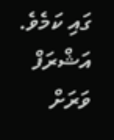ގައި ކަމެވެ. އަޝްރަފް ވަރަށް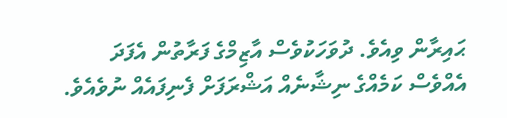ޙައިރާން ވިއެވެ. ދުވަހަކުވެސް އާޒިމްގެ ފަރާތުން އެފަދަ އެއްވެސް ކަމެއްގެ ނިޝާނެއް އަޝްރަފަށް ފެނިފައެއް ނުވެއެވެ.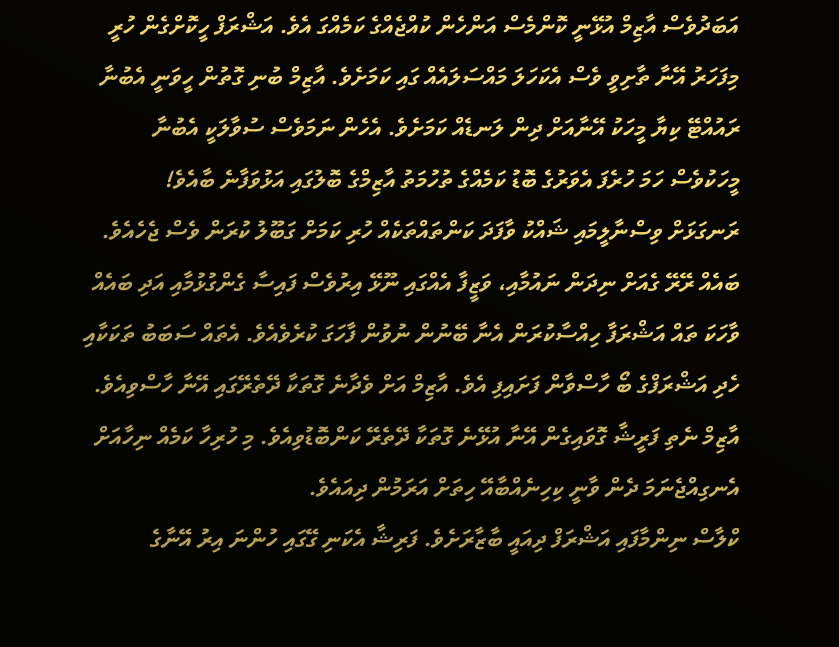އަބަދުވެސް އާޒިމް އުޅޭނީ ކޮންމެސް އަންހެން ކުއްޖެއްގެ ކަމެއްގަ އެވެ. އަޝްރަފް ހީކޮށްގެން ހުރީ މިފަހަރު އޭނާ ތާށިވީ ވެސް އެކަހަލަ މައްސަލައެއް ގައި ކަމަށެވެ. އާޒިމް ބުނި ގޮތުން ހީވަނީ އެބުނާ ރައުއްޓޭ ކިޔާ މީހަކު އޭނާއަށް ދިން ލަނޑެއް ކަމަށެވެ. އެހެން ނަމަވެސް ސުވާލަކީ އެބުނާ މީހަކުވެސް ހަމަ ހުރެފަ އެވަރުގެ ބޮޑު ކަމެއްގެ ތުހުމަތު އާޒިމްގެ ބޮލުގައި އަޅުވަފާނެ ބާއެވެ!
ރަނގަޅަށް ވިސްނާލީމައި ޝައްކު ވާފަދަ ކަންތައްތަކެއް ހުރި ކަމަށް ގަބޫލު ކުރަން ވެސް ޖެހެއެވެ. ބައެއް ރޭރޭ ގެއަށް ނިދަން ނައުމާއި، ވަޒީފާ އެއްގައި ނޫޅޭ އިރުވެސް ފައިސާ ގެންގުޅުމާއި އަދި ބައެއް ވާހަކަ ތައް އަޝްރަފާ ހިއްސާކުރަން އެނާ ބޭނުން ނުވުން ފާހަގަ ކުރެވެއެވެ. އެތައް ސަބަބު ތަކަކާއި ހެދި އަޝްރަފްގެ ބޯ ހާސްވާން ފަށައިފި އެވެ. އާޒިމް އަށް ވެދާނެ ގޮތަކާ ދޭތެރޭގައި އޭނާ ހާސްވިއެވެ. އާޒިމް ނެތި ފަރީޝާ ގޮވައިގެން އޭނާ އުޅޭނެ ގޮތަކާ ދޭތެރޭ ކަންބޮޑުވިއެވެ. މި ހުރިހާ ކަމެއް ނިހާއަށް އެނގިއްޖެނަމަ ދެން ވާނީ ކިހިނެއްބާއޭ ހިތަށް އަރަމުން ދިއައެވެ.
ކްލާސް ނިންމާފައި އަޝްރަފް ދިއައީ ބާޒާރަށެވެ. ފަރިޝާ އެކަނި ގޭގައި ހުންނަ އިރު އޭނާގެ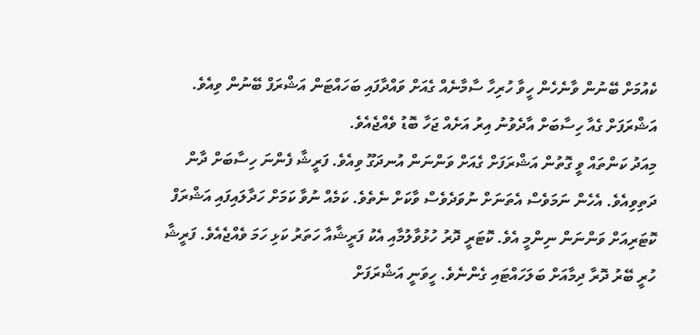ކެއުމަށް ބޭނުން ވާނެހެން ހީވާ ހުރިހާ ސާމާނެއް ގެއަށް ވައްދާފައި ބަހައްޓަން އަޝްރަފް ބޭނުން ވިއެވެ. އަޝްރަފަށް ގެއާ ހިސާބަށް އާދެވުނު އިރު އަށެއް ޖަހާ ބޮޑު ވެއްޖެއެވެ.
މިއަދު ކަންތައް ވީ ގޮތުން އަޝްރަފަށް ގެއަށް ވަންނަން އުނދަގޫ ވިއެވެ. ފަރީޝާ ފެންނަ ހިސާބަށް ދާން ދަތިވިއެވެ. އެހެން ނަމަވެސް އެތަނަށް ނުވަދެވެސް ވާކަށް ނެތެވެ. ކަމެއް ނުވާ ކަމަށް ހަދާލައިފައި އަޝްރަފް ކޮޓަރިއަށް ވަންނަން ނިންމީ އެވެ. ކޮޓަރީ ދޮރު ހުޅުވާލުމާއި އެކު ފަރީޝާއާ ހަތަރު ކަޅި ހަމަ ވެއްޖެއެވެ. ފަރީޝާ ހުރީ ބޭރު ދޮރާ ދިމާއަށް ބަލަހައްޓައި ގެންނެވެ. ހީވަނީ އަޝްރަފަށް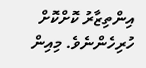އިންތިޒާރު ކޮށްކޮށް ހުރިހެންނެވެ. މިއިން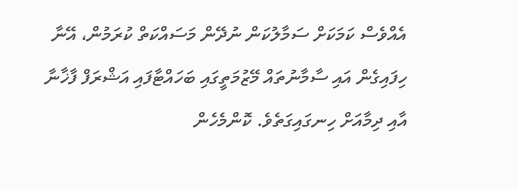އެއްވެސް ކަމަކަށް ސަމާލުކަން ނުދޭން މަސައްކަތް ކުރަމުން، އޭނާ ހިފައިގެން އައި ސާމާނުތައް މޭޒުމަތީގައި ބަހައްޓާފައި އަޝްރަފް ފާޚާނާ އާއި ދިމާއަށް ހިނގައިގަތެވެ. ކޮންމެހެން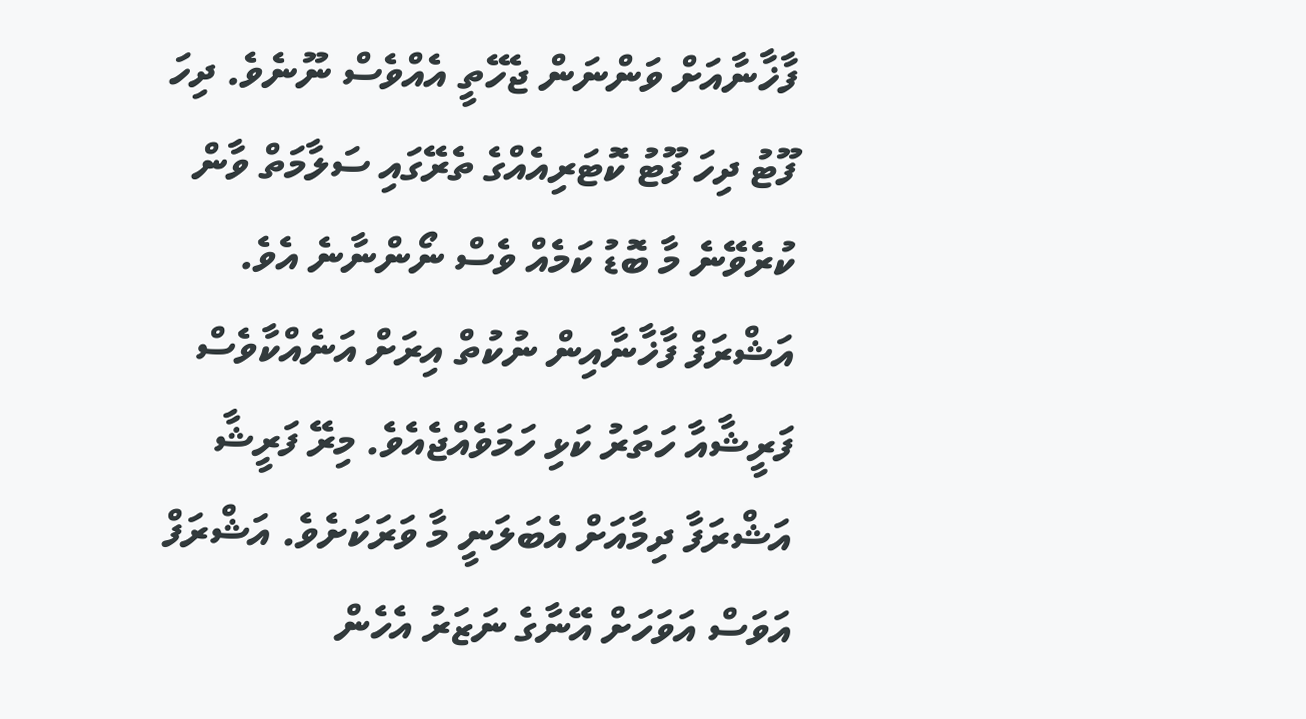ފާޚާނާއަށް ވަންނަން ޖެހޭތީ އެއްވެސް ނޫނެވެ. ދިހަ ފޫޓު ދިހަ ފޫޓު ކޮޓަރިއެއްގެ ތެރޭގައި ސަލާމަތް ވާން ކުރެވޭނެ މާ ބޮޑު ކަމެއް ވެސް ނޯންނާނެ އެވެ.
އަޝްރަފް ފާޚާނާއިން ނުކުތް އިރަށް އަނެއްކާވެސް ފަރީޝާއާ ހަތަރު ކަޅި ހަމަވެއްޖެއެވެ. މިރޭ ފަރީޝާ އަޝްރަފާ ދިމާއަށް އެބަލަނީ މާ ވަރަކަށެވެ. އަޝްރަފް އަވަސް އަވަހަށް އޭނާގެ ނަޒަރު އެހެން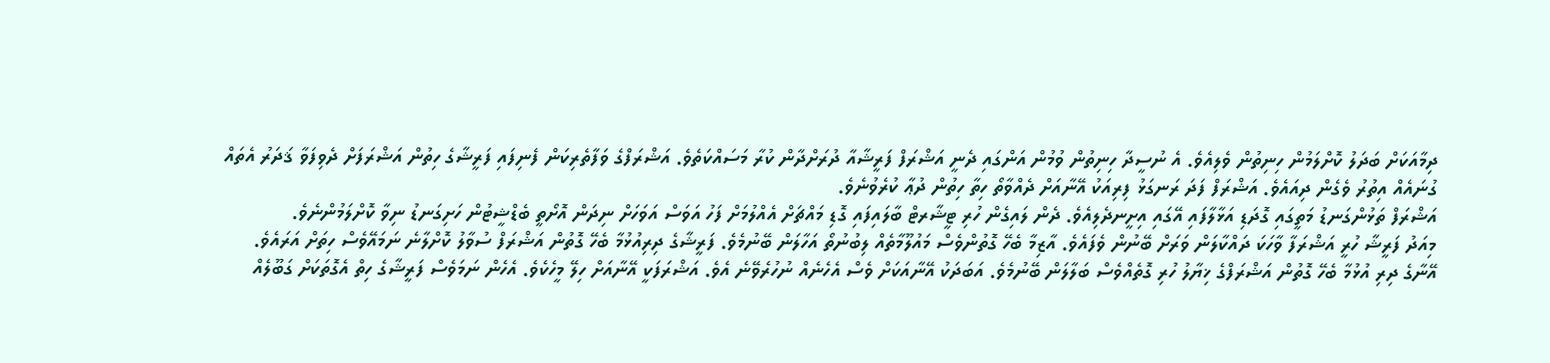ދިމާއަކަށް ބަދަލު ކޮށްލަމުން ހިނިތުން ވެލިއެވެ. އެ ނުސީދާ ހިނިތުން ވުމުން އަންގައި ދެނީ އަޝްރަފް ފަރީޝާއާ ދުރަށްދާން ކުރާ މަސައްކަތެވެ. އަޝްރަފްގެ ވަފާތެރިކަން ފެނިފައި ފަރީޝާގެ ހިތުން އަޝްރަފަށް ދެވިފަވާ ޤަދަރު އެތައް ގުނައެއް އިތުރު ވެގެން ދިއައެވެ. އަޝްރަފް ފަދަ ރަނގަޅު ފިރިއަކު އޭނާއަށް ދެއްވާތޯ ހިތާ ހިތުން ދުޢާ ކުރެވުނެވެ.
އަޝްރަފް ތަޅުންގަނޑު މަތީގައި ގޮދަޑި އަޅާލާފައި އޭގައި އިށީނދެލިއެވެ. ދެން ލައިގެން ހުރި ޓީޝާރޓް ބާލައިފައި ގޮޑި މައްޗަށް އެއްލުމަށް ފަހު އަވަސް އަވަހަށް ނިދަން އޮށޯތީ ބެޑްޝީޓުން ހަށިގަނޑު ނިވާ ކޮށްލަމުންނެވެ.
މިއަދު ފަރީޝާ ހުރީ އަޝްރަފާ ވާހަކަ ދައްކާލަން ވަރަށް ބޭނުން ވެފައެވެ. އާޒިމާ ބެހޭ ގޮތުންވެސް މައުލޫމާތެއް ލިބުނުތޯ އަހާލަން ބޭނުމެވެ. ފަރީޝާގެ ދިރިއުޅުމާ ބެހޭ ގޮތުން އަޝްރަފް ސުވާލު ކޮށްލާނެ ނަމައޭވެސް ހިތަށް އަރައެވެ. އޭނާގެ ދިރި އުޅުމާ ބެހޭ ގޮތުން އަޝްރަފްގެ ޚިޔާލު ހުރި ގޮތެއްވެސް ބަލާލަން ބޭނުމެވެ. އަބަދަކު އޭނާއަކަށް ވެސް އެހެނެއް ނުހުރެވޭނެ އެވެ. އަޝްރަފަކީ އޭނާއަށް ހިލޭ މީހެކެވެ. އެހެން ނަމަވެސް ފަރީޝާގެ ހިތް އެގޮތަކަށް ގަބޫލެއް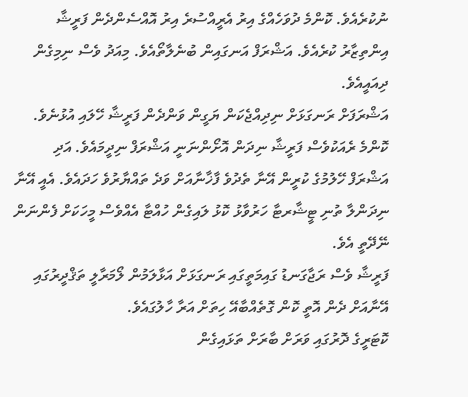ނުކުރެއެވެ. ކޮންމެ ދުވަހެއްގެ އިރު އެރީއްސުރެ އިރު އޮއްސެންދެން ފަރީޝާ އިންތިޒާރު ކުރެއެވެ. އަޝްރަފް އަނގައިން ބުނެލާތޯއެވެ. މިއަދު ވެސް ނިމިގެން ދިއައީއެވެ.
އަޝްރަފަށް ރަނގަޅަށް ނިދިއްޖެކަން ޔަގީން ވަންދެން ފަރީޝާ ހޭލައި އުޅުނެވެ. ކޮންމެ ރެއަކުވެސް ފަރީޝާ ނިދަން އޮށޯންނަނީ އަޝްރަފް ނިދީމައެވެ. އަދި އަޝްރަފް ހޭލުމުގެ ކުރީން އޭނާ ތެދުވެ ފާޚާނާއަށް ވަދެ ތައްޔާރުވެ ހަދައެވެ. އެއީ އޭނާ ނިދަންލާ ތުނި ޓީޝާރޓާ ހަރުވާޅު ކޮޅު ލައިގެން ހުއްޓާ އެއްވެސް މީހަކަށް ފެންނަން ނޭދޭތީ އެވެ.
ފަރީޝާ ވެސް ރަޖާގަނޑު ގައިމަތީގައި ރަނގަޅަށް އަޅާލަމުން ލޯމަރާލީ ތަޤްދީރުގައި އޭނާއަށް ދެން އޮތީ ކޮން ގޮތެއްބާއޭ ހިތަށް އަރާ ހާލުގައެވެ.
ކޮޓަރީގެ ދޮރުގައި ވަރަށް ބާރަށް ތަޅައިގެން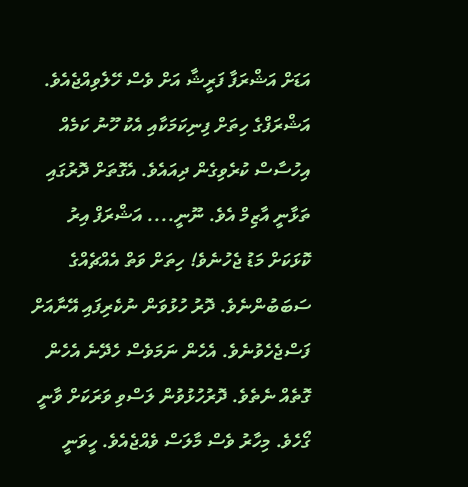އަޑަށް އަޝްރަފާ ފަރީޝާ އަށް ވެސް ހޭލެވިއްޖެއެވެ. އަޝްރަފްގެ ހިތަށް ފިނިކަމަކާއި އެކު ހޫނު ކަމެއް އިހުސާސް ކުރެވިގެން ދިއައެވެ. އެގޮތަށް ދޮރުގައި ތަޅާނީ އާޒިމް އެވެ. ނޫނީ.... އަޝްރަފް އިރު ކޮޅަކަށް މަޑު ޖެހުނެވެ! ހިތަށް ވަތް އެއްޗެއްގެ ސަބަބުންނެވެ. ދޮރު ހުޅުވަން ނުކެރިފައި އޭނާއަށް ފަސްޖެހެވުނެވެ. އެހެން ނަމަވެސް ހެދޭނެ އެހެން ގޮތެއް ނެތެވެ. ދޮރުހުޅުވުން ލަސްވި ވަރަކަށް ވާނީ ގޯހެވެ. މިހާރު ވެސް މާލަސް ވެއްޖެއެވެ. ހީވަނީ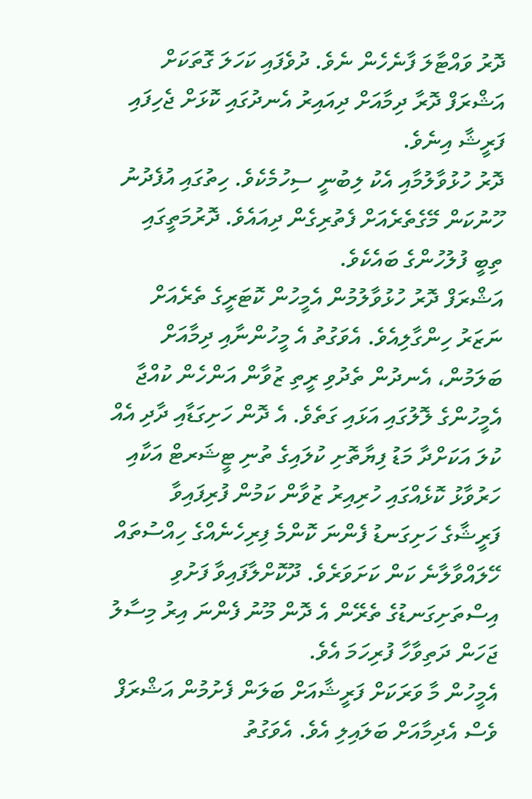ދޮރު ވައްޓާލަ ފާނެހެން ނެވެ. ދުވެފައި ކަހަލަ ގޮތަކަށް އަޝްރަފް ދޮރާ ދިމާއަށް ދިއައިރު އެނދުގައި ކޮޅަށް ޖެހިފައި ފަރީޝާ އިނެވެ.
ދޮރު ހުޅުވާލުމާއި އެކު ލިބުނީ ސިހުމެކެވެ. ހިތުގައި އުފެދުނު ހޫނުކަން މޭގެތެރެއަށް ފެތުރިގެން ދިއައެވެ. ދޮރުމަތީގައި ތިބީ ފުލުހުންގެ ބައެކެވެ.
އަޝްރަފް ދޮރު ހުޅުވާލުމުން އެމީހުން ކޮޓަރީގެ ތެރެއަށް ނަޒަރު ހިންގާލިއެވެ. އެވަގުތު އެ މީހުންނާއި ދިމާއަށް ބަލަމުން، އެނދުން ތެދުވި ރީތި ޒުވާން އަންހެން ކުއްޖާ އެމީހުންގެ ލޮލުގައި އަޅައި ގަތެވެ. އެ ދޮން ހަށިގަޑާއި ދާދި އެއް ކުލަ އަކަށްދާ މަޑު ފިޔާތޮށި ކުލައިގެ ތުނި ޓީޝަރޓް އަކާއި ހަރުވާޅު ކޮޅެއްގައި ހުރިއިރު ޒުވާން ކަމުން ފުރިފައިވާ ފަރީޝާގެ ހަށިގަނޑު ފެންނަ ކޮންމެ ފިރިހެނެއްގެ ހިއްސުތައް ހޭލައްވާލާނެ ކަން ކަށަވަރެވެ. ދޫކޮށްލާފައިވާ ފަށުވި އިސްތަށިގަނޑުގެ ތެރޭން އެ ދޮން މޫނު ފެންނަ އިރު މިސާލު ޖަހަން ދަތިވާހާ ފުރިހަމަ އެވެ.
އެމީހުން މާ ވަރަކަށް ފަރީޝާއަށް ބަލަން ފެށުމުން އަޝްރަފް ވެސް އެދިމާއަށް ބަލައިލި އެވެ. އެވަގުތު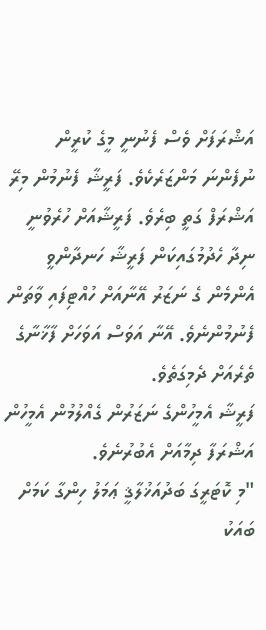އަޝްރަފަށް ވެސް ފެނުނީ މީގެ ކުރީން ނުފެންނަ މަންޒަރެކެވެ. ފަރީޝާ ފެނުމުން މިރޭ އަޝްރަފް ގަތީ ބިރެވެ. ފަރީޝާއަށް ހުރެވުނީ ނިދާ ހެދުމުގައިކަން ފަރީޝާ ހަނދާންވީ އެންމެން ގެ ނަޒަރު އޭނާއަށް ހުއްޓިފައި ވާތަން ފެނުމުންނެވެ. އޭނާ އަވަސް އަވަހަށް ފާޚާނާގެ ތެރެއަށް ދެމިގަތެވެ.
ފަރީޝާ އެމީހުންގެ ނަޒަރުން ގެއްލުމުން އެމީހުން އަޝްރަފާ ދިމާއަށް އެބުރުނެވެ.
"މި ކޮޓަރީގަ ބަދުއަޚުލާޤީ ޢަމަލު ހިންގާ ކަމަށް ބައަކު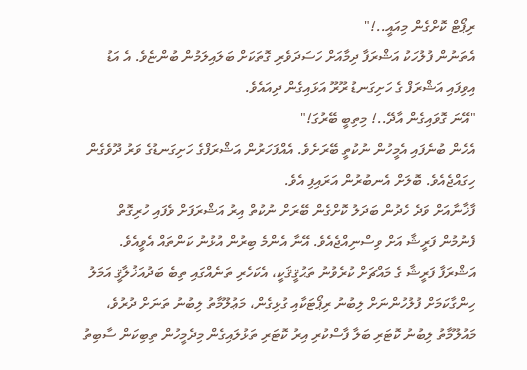ރިޕޯޓް ކޮށްގެން މިއައީ..!"
އެތަނުން ފުލުހަކު އަޝްރަފާ ދިމާއަށް ހަސަދަވެރި ގޮތަކަށް ބަލައިލަމުން ބުންޏެވެ. އެ އަޑު އިވިފައި އަޝްރަފް ގެ ހަށިގަނޑު ރޫރޫ އަޅައިގެން ދިއައެވެ.
"އޭނަ ގޮވައިގެން އާދޭ..! މިތިބީ ބޭރުގަ!"
އެހެން ބުނެފައި އެމީހުން ނުކުތީ ބޭރަށެވެ. އެއްފަހަރުން އަޝްރަފްގެ ހަށިގަނޑުގެ ވަރު ދޫވެގެން ހިގައްޖެއެވެ. ބޮލަށް އެނބުރުން އަރައިފި އެވެ.
ފާޚާނާއަށް ވަދެ ހެދުން ބަދަލު ކޮށްގެން ބޭރަށް ނުކުތް އިރު އަޝްރަފަށް ވެފައި ހުރިގޮތް ފެނުމުން ފަރީޝާ އަށް ވިސްނިއްޖެއެވެ. އޭނާ އެންމެ ބިރުން އުޅުނު ކަންތައް އެވީއެވެ.
އަޝްރަފާ ފަރީޝާ ގެ މައްޗަށް ކުރެވުނު ތަޙުޤީޤަކީ، އެކަހެރި ތަނެއްގައި ތިބެ ބަދުއަޚުލާޤީ އަމަލު ހިންގާކަމަށް ފުލުހުންނަށް ލިބުނު ރިޕޯޓަކާއި ގުޅިގެން، މަޢުލޫމާތު ލިބުނު ތަނަށް ދުރުވެ، މައުލޫމާތު ލިބުނު ކޮޓަރި ބަލާ ފާސްކުރި އިރު ކޮޓަރި ތަޅުލައިގެން މިދެމީހުން ތިބިކަން ސާބިތު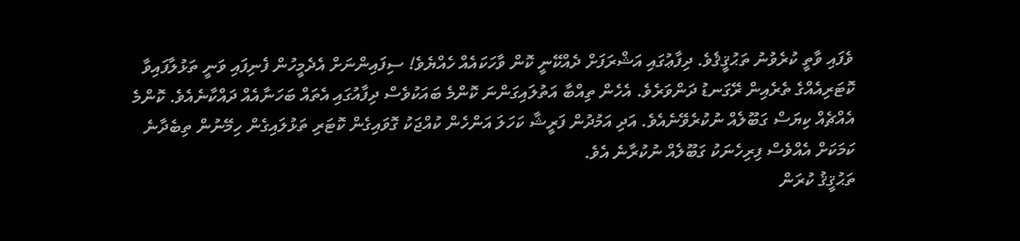ވެފައި ވާތީ ކުރެވުނު ތަޙުޤީޤެވެ. ދިފާޢުގައި އަޝްރަފަށް ދެއްކޭނީ ކޮން ވާހަކައެއް ހެއްޔެވެ! ސިފައިންނަށް އެދެމީހުން ފެނިފައި ވަނީ ތަޅުލާފައިވާ ކޮޓަރިއެއްގެ ތެރެއިން ރޭގަނޑު ދަންވަރެވެ. އެހެން ތިއްބާ އަތުލައިގަންނަ ކޮންމެ ބައަކުވެސް ދިފާއުގައި އެތައް ބަހަނާއެއް ދައްކާނެއެވެ. ކޮންމެ އެއްޗެއް ކިޔަސް ގަބޫލެއް ނުކުރެވޭނެއެވެ. އަދި އަމުދުން ފަރީޝާ ކަހަލަ އަންހެން ކުއްޖަކު ގޮވައިގެން ކޮޓަރި ތަޅުލައިގެން ހިމޭނުން ތިބެދާނެ ކަމަކަށް އެއްވެސް ފިރިހެނަކު ގަބޫލެއް ނުކުރާނެ އެވެ.
ތަޙުޤީޤު ކުރަން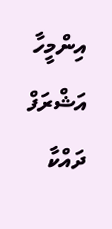އިންމީހާ އަޝްރަފް ދައްކާ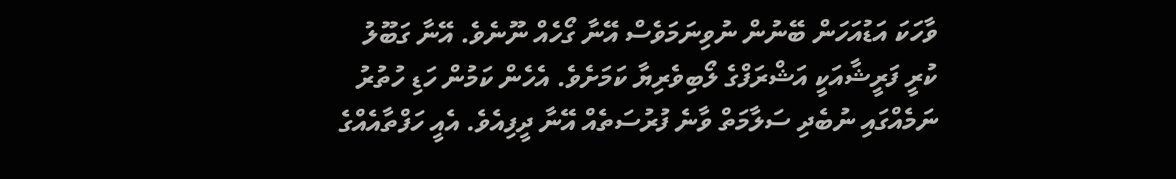ވާހަކަ އަޑުއަހަން ބޭނުން ނުވިނަމަވެސް އޭނާ ގޯހެއް ނޫނެވެ. އޭނާ ގަބޫލު ކުރީ ފަރީޝާއަކީ އަޝްރަފްގެ ލޯބިވެރިޔާ ކަމަށެވެ. އެހެން ކަމުން ހަޑި ހުތުރު ނަމެއްގައި ނުބެދި ސަލާމަތް ވާނެ ފުރުސަތެއް އޭނާ ދީފިއެވެ. އެއީ ހަފްތާއެއްގެ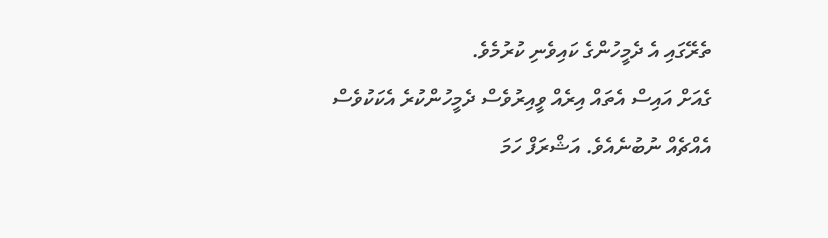ތެރޭގައި އެ ދެމީހުންގެ ކައިވެނި ކުރުމެވެ.
ގެއަށް އައިސް އެތައް އިރެއް ވީއިރުވެސް ދެމީހުންކުރެ އެކަކުވެސް އެއްޗެއް ނުބުނެއެވެ. އަޝްރަފް ހަމަ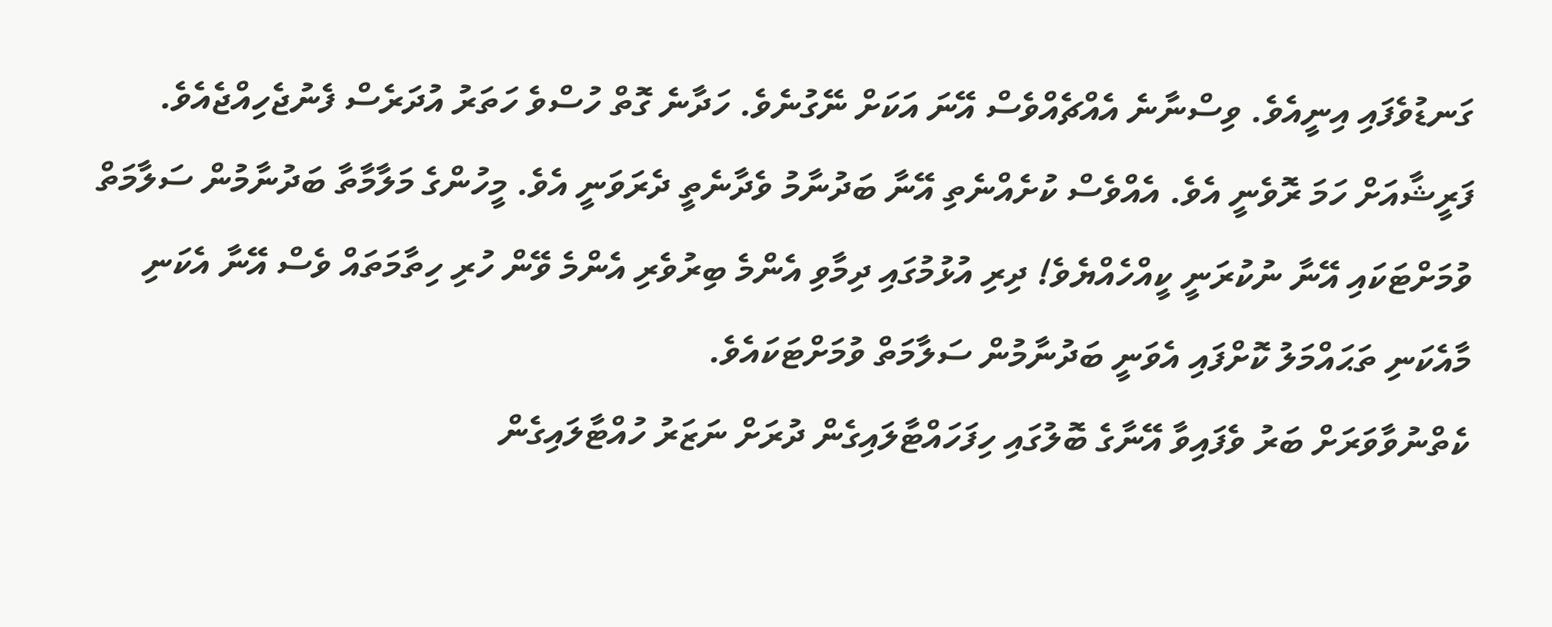ގަނޑުވެފައި އިނީއެވެ. ވިސްނާނެ އެއްޗެއްވެސް އޭނަ އަކަށް ނޭގުނެވެ. ހަދާނެ ގޮތް ހުސްވެ ހަތަރު އުދަރެސް ފެނުޖެހިއްޖެއެވެ.
ފަރީޝާއަށް ހަމަ ރޮވެނީ އެވެ. އެއްވެސް ކުށެއްނެތި އޭނާ ބަދުނާމު ވެދާނެތީ ދެރަވަނީ އެވެ. މީހުންގެ މަލާމާތާ ބަދުނާމުން ސަލާމަތް ވުމަށްޓަކައި އޭނާ ނުކުރަނީ ކީއްހެއްޔެވެ! ދިރި އުޅުމުގައި ދިމާވި އެންމެ ބިރުވެރި އެންމެ ވޭން ހުރި ހިތާމަތައް ވެސް އޭނާ އެކަނި މާއެކަނި ތަޙައްމަލު ކޮށްފައި އެވަނީ ބަދުނާމުން ސަލާމަތް ވުމަށްޓަކައެވެ.
ކެތްނުވާވަރަށް ބަރު ވެފައިވާ އޭނާގެ ބޮލުގައި ހިފަހައްޓާލައިގެން ދުރަށް ނަޒަރު ހުއްޓާލައިގެން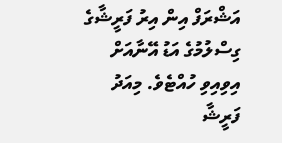އަޝްރަފް އިން އިރު ފަރީޝާގެ ގިސްލުމުގެ އަޑު އޭނާއަށް އިވިއިވި ހުއްޓެވެ. މިއަދު ފަރީޝާ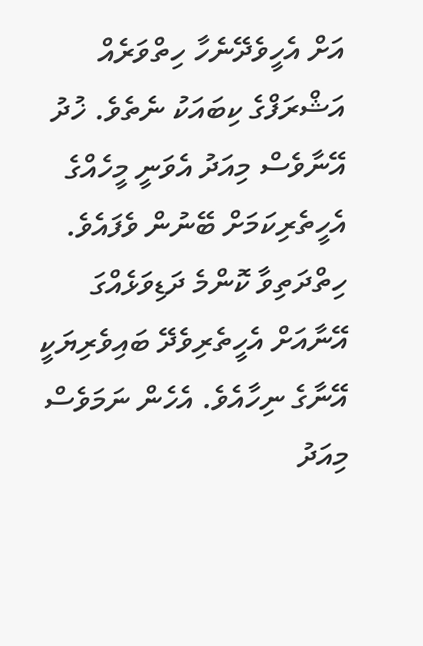އަށް އެހީވެދޭނެހާ ހިތްވަރެއް އަޝްރަފްގެ ކިބައަކު ނެތެވެ. ޚުދު އޭނާވެސް މިއަދު އެވަނީ މީހެއްގެ އެހީތެރިކަމަށް ބޭނުން ވެފައެވެ. ހިތްދަތިވާ ކޮންމެ ދަޑިވަޅެއްގަ އޭނާއަށް އެހީތެރިވެދޭ ބައިވެރިޔަކީ އޭނާގެ ނިހާއެވެ. އެހެން ނަމަވެސް މިއަދު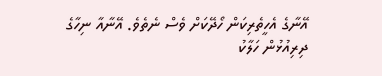އޭނާގެ އެހީތެރިކަން ހޯދޭކަށް ވެސް ނެތެވެ. އޭނާއާ ނިހާގެ ދިރިއުޅުން ހަލާކު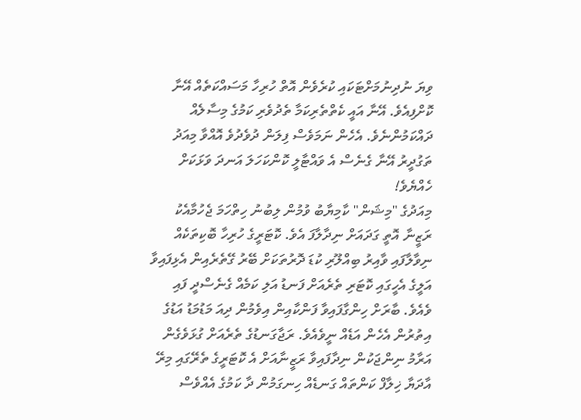ވިޔަ ނުދިނުމަށްޓަކައި ކުރެވެން އޮތް ހުރިހާ މަސައްކަތެއް އޭނާ ކޮށްފިއެވެ. އޭނާ އައީ ކެތްތެރިކަމާ ތެދުވެރި ކަމުގެ މިސާލެއް ދައްކަމުންނެވެ. އެހެން ނަމަވެސް ފިލަން ދުވެދުވެ އޮއްވާ މިއަދު ތަގުދީރު އޭނާ ގެނެސް އެ ވައްޓާލީ ކޮންކަހަލަ އަނދަ ވަޅަކަށް ހެއްޔެވެ!
މިއަދުގެ "މިޝަން" ކާމިޔާބު ވުމުން ލިބުނު ހިތްހަމަ ޖެހުމާއެކު ރަޒީނާ އޮތީ ގަދައަށް ނިދާލާފަ އެވެ. ކޮޓަރީގެ ހުރިހާ ބޮކިތަކެއް ނިވާލާފައި ވާއިރު ބިއްލޫރި ކުޑަ ދޮރުތަކަށް ބޭރު ގޭތެރެއިން އެޅިފައިވާ އަލީގެ އެހީގައި ކޮޓަރި ތެރެއަށް ފަނޑު އަލި ކަމެއް ގެނެސްދީ ފައި ވެއެވެ. ބާރަށް ހިންގާފައިވާ ފަންކާއިން އިވެމުން ދިއަ މަޑުމަޑު އަޑުގެ އިތުރުން އެހެން އަޑެއް ނީވެއެވެ. ރަޖާގަނޑުގެ ތެރެއަށް ގުޅަވެގެން އަރާމު ނިންޖަކުން ނިދާފައިވާ ރަޒީނާއަށް އެ ކޮޓަރީގެ ތެރޭގައި މިރޭ އާދަޔާ ޚިލާފް ކަންތައް ގަނޑެއް ހިނގަމުން ދާ ކަމުގެ އެއްވެސް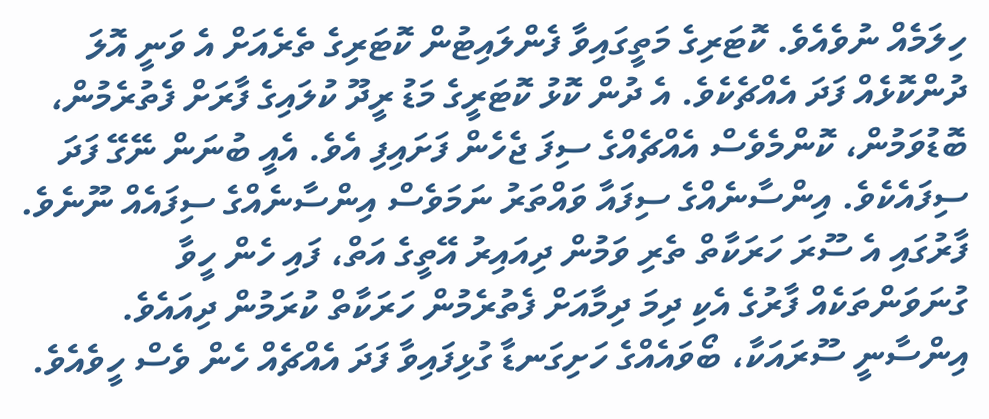ހިލަމެއް ނުވެއެވެ. ކޮޓަރިގެ މަތީގައިވާ ފެންލައިޓުން ކޮޓަރިގެ ތެރެއަށް އެ ވަނީ އޮލަ ދުންކޮޅެއް ފަދަ އެއްޗެކެވެ. އެ ދުން ކޮޅު ކޮޓަރީގެ މަޑު ރީދޫ ކުލައިގެ ފާރަށް ފެތުރެމުން، ބޮޑުވަމުން، ކޮންމެވެސް އެއްޗެއްގެ ސިފަ ޖެހެން ފަށައިފި އެވެ. އެއީ ބުނަން ނޭގޭ ފަދަ ސިފައެކެވެ. އިންސާނެއްގެ ސިފައާ ވައްތަރު ނަމަވެސް އިންސާނެއްގެ ސިފައެއް ނޫނެވެ. ފާރުގައި އެ ސޫރަ ހަރަކާތް ތެރި ވަމުން ދިއައިރު އޭތީގެ އަތް، ފައި ހެން ހީވާ ގުނަވަންތަކެއް ފާރުގެ އެކި ދިމަ ދިމާއަށް ފެތުރެމުން ހަރަކާތް ކުރަމުން ދިއައެވެ. އިންސާނީ ސޫރައަކާ، ބޯވައެއްގެ ހަށިގަނޑާ ގުޅިފައިވާ ފަދަ އެއްޗެއް ހެން ވެސް ހީވެއެވެ.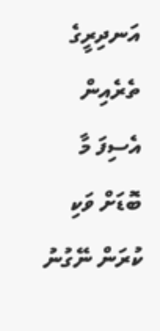އަނދިރީގެ ތެރެއިން އެސިފަ މާ ބޮޑަށް ވަކި ކުރަން ނޭގުނު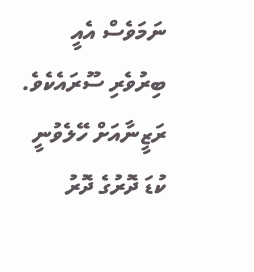ނަމަވެސް އެއީ ބިރުވެރި ސޫރައެކެވެ.
ރަޒީނާއަށް ހޭލެވުނީ ކުޑަ ދޮރުގެ ދޮރު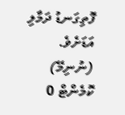ފޮތިގަނޑު ދަމާލި އަޑަށެވެ.
(ނުނިމޭ)
ކޮމެންޓް 0